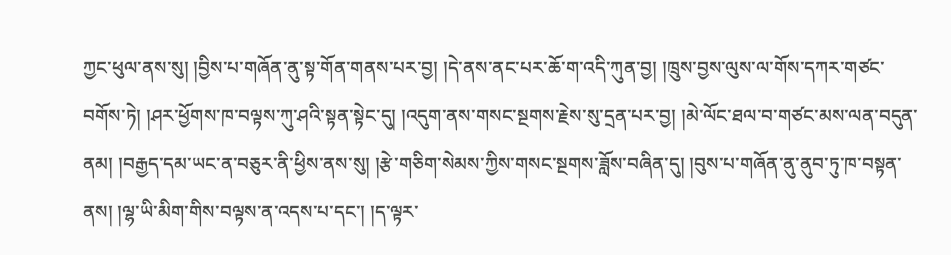ཀྱང་ཕུལ་ནས་སུ། །བྱིས་པ་གཞོན་ནུ་སྟ་གོན་གནས་པར་བྱ། །དེ་ནས་ནང་པར་ཆོ་ག་འདི་ཀུན་བྱ། །ཁྲུས་བྱས་ལུས་ལ་གོས་དཀར་གཙང་བགོས་ཏེ། །ཤར་ཕྱོགས་ཁ་བལྟས་ཀུ་ཤའི་སྟན་སྟེང་དུ། །འདུག་ནས་གསང་སྔགས་རྗེས་སུ་དྲན་པར་བྱ། །མེ་ལོང་ཐལ་བ་གཙང་མས་ལན་བདུན་ནམ། །བརྒྱད་དམ་ཡང་ན་བཅུར་ནི་ཕྱིས་ནས་སུ། །རྩེ་གཅིག་སེམས་ཀྱིས་གསང་སྔགས་ཟློས་བཞིན་དུ། །བུས་པ་གཞོན་ནུ་ནུབ་ཏུ་ཁ་བསྟན་ནས། །ལྷ་ཡི་མིག་གིས་བལྟས་ན་འདས་པ་དང་། །ད་ལྟར་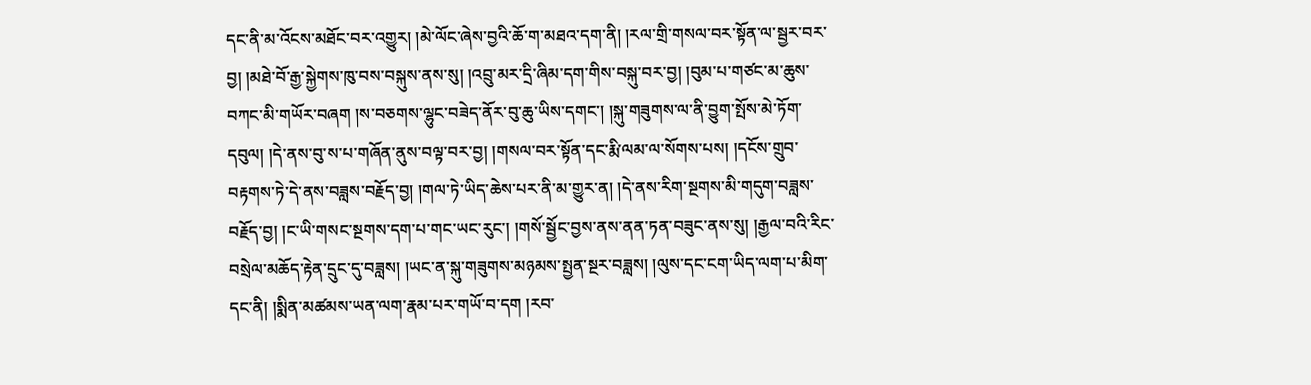དང་ནི་མ་འོངས་མཐོང་བར་འགྱུར། །མེ་ལོང་ཞེས་བྱའི་ཆོ་ག་མཐའ་དག་ནི། །རལ་གྲི་གསལ་བར་སྟོན་ལ་སྦྱར་བར་བྱ། །མཐེ་བོ་རྒྱ་སྐྱེགས་ཁུ་བས་བསྐུས་ནས་སུ། །འབྲུ་མར་དྲི་ཞིམ་དག་གིས་བསྐུ་བར་བྱ། །བུམ་པ་གཙང་མ་ཆུས་བཀང་མི་གཡོར་བཞག །ས་བཅགས་ལྷུང་བཟེད་ནོར་བུ་ཆུ་ཡིས་དགང་། །སྐུ་གཟུགས་ལ་ནི་བྱུག་སྤོས་མེ་ཏོག་དབུལ། །དེ་ནས་བུ་ས་པ་གཞོན་ནུས་བལྟ་བར་བྱ། །གསལ་བར་སྟོན་དང་རྨི་ལམ་ལ་སོགས་པས། །དངོས་གྲུབ་བརྟགས་ཏེ་དེ་ནས་བཟླས་བརྗོད་བྱ། །གལ་ཏེ་ཡིད་ཆེས་པར་ནི་མ་གྱུར་ན། །དེ་ནས་རིག་སྔགས་མི་གདུག་བཟླས་བརྗོད་བྱ། །ང་ཡི་གསང་སྔགས་དག་པ་གང་ཡང་རུང་། །གསོ་སྦྱོང་བྱས་ནས་ནན་ཏན་བཟུང་ནས་སུ། །རྒྱལ་བའི་རིང་བསྲེལ་མཆོད་རྟེན་དྲུང་དུ་བཟླས། །ཡང་ན་སྐུ་གཟུགས་མཉམས་སྤྱན་སྔར་བཟླས། །ལུས་དང་ངག་ཡིད་ལག་པ་མིག་དང་ནི། །སྨིན་མཚམས་ཡན་ལག་རྣམ་པར་གཡོ་བ་དག །རབ་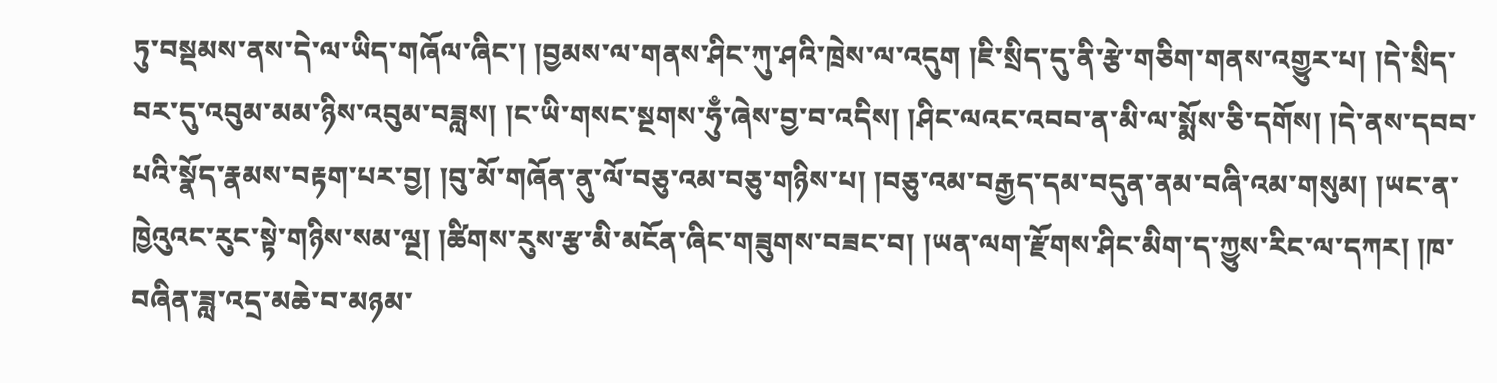ཏུ་བསྡམས་ནས་དེ་ལ་ཡིད་གཞོལ་ཞིང་། །བྱམས་ལ་གནས་ཤིང་ཀུ་ཤའི་ཁྲེས་ལ་འདུག །ཇི་སྲིད་དུ་ནི་རྩེ་གཅིག་གནས་འགྱུར་པ། །དེ་སྲིད་བར་དུ་འབུམ་མམ་ཉིས་འབུམ་བཟླས། །ང་ཡི་གསང་སྔགས་ཧུྃ་ཞེས་བྱ་བ་འདིས། །ཤིང་ལའང་འབབ་ན་མི་ལ་སྨོས་ཅི་དགོས། །དེ་ནས་དབབ་པའི་སྣོད་རྣམས་བརྟག་པར་བྱ། །བུ་མོ་གཞོན་ནུ་ལོ་བཅུ་འམ་བཅུ་གཉིས་པ། །བཅུ་འམ་བརྒྱད་དམ་བདུན་ནམ་བཞི་འམ་གསུམ། །ཡང་ན་ཁྱེའུའང་རུང་སྟེ་གཉིས་སམ་ལྔ། །ཚིགས་རུས་རྩ་མི་མངོན་ཞིང་གཟུགས་བཟང་བ། །ཡན་ལག་རྫོགས་ཤིང་མིག་ད་ཀྱུས་རིང་ལ་དཀར། །ཁ་བཞིན་ཟླ་འདྲ་མཆེ་བ་མཉམ་